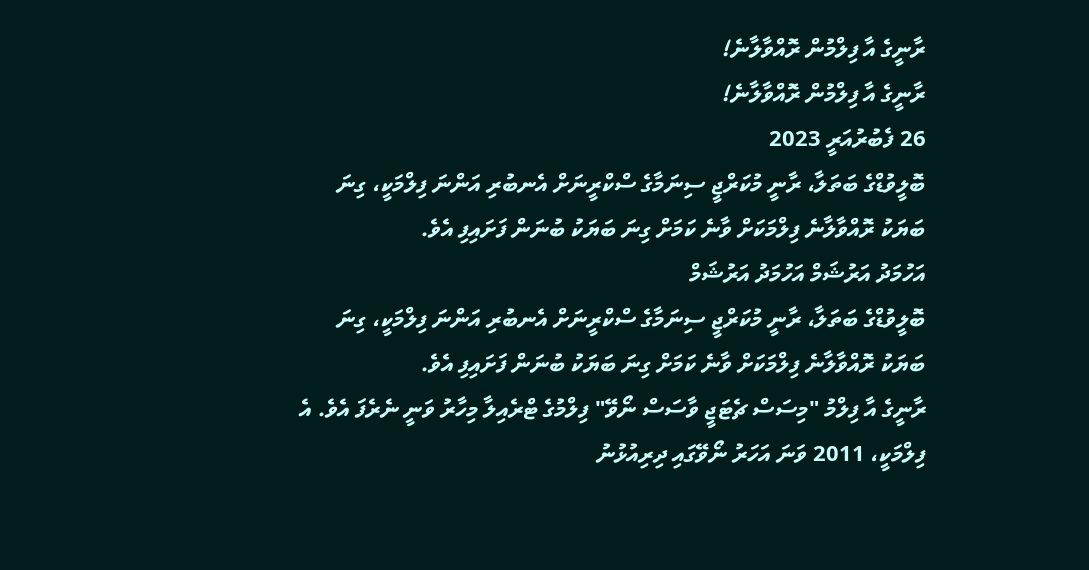ރާނީގެ އާ ފިލްމުން ރޮއްވާލާނެ!
ރާނީގެ އާ ފިލްމުން ރޮއްވާލާނެ!
26 ފެބުރުއަރީ 2023
ބޮލީވުޑްގެ ބަތަލާ، ރާނީ މުކަރްޖީ ސިނަމާގެ ސްކްރީނަށް އެނބުރި އަންނަ ފިލްމަކީ، ގިނަ ބަޔަކު ރޮއްވާލާނެ ފިލްމަކަށް ވާނެ ކަމަށް ގިނަ ބަޔަކު ބުނަން ފަށައިފި އެވެ.
އަހުމަދު އަރުޝަމް އަހުމަދު އަރުޝަމް
ބޮލީވުޑްގެ ބަތަލާ، ރާނީ މުކަރްޖީ ސިނަމާގެ ސްކްރީނަށް އެނބުރި އަންނަ ފިލްމަކީ، ގިނަ ބަޔަކު ރޮއްވާލާނެ ފިލްމަކަށް ވާނެ ކަމަށް ގިނަ ބަޔަކު ބުނަން ފަށައިފި އެވެ.
ރާނީގެ އާ ފިލްމު "މިސަސް ޗެޓަޖީ ވާސަސް ނޯވޭ" ފިލްމުގެ ޓްރެއިލާ މިހާރު ވަނީ ނެރެފަ އެވެ. އެ ފިލްމަކީ، 2011 ވަނަ އަހަރު ނޯވޭގައި ދިރިއުޅުނު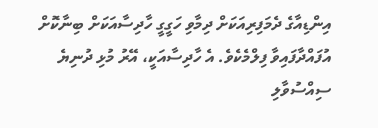އިންޑިއާގެ ދެމަފިރިއަކަށް ދިމާވި ހަގީގީ ހާދިސާއަކަށް ބިނާކޮށް އުފައްދާފައިވާ ފިލްމެކެވެ. އެ ހާދިސާއަކީ، އޭރު މުޅި ދުނިޔެ ސިއްސުވާލި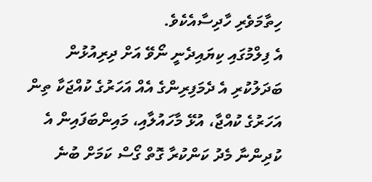ހިތާމަވެރި ހާދިސާއެކެވެ.
އެ ފިލްމުގައި ކިޔައިދެނީ ނޯވޭ އަށް ދިރިއުޅުން ބަދަލުކުރި އެ ދެމަފިރިންގެ އެއް އަހަރުގެ ކުއްޖަކާ ތިން އަހަރުގެ ކުއްޖާ، އުޅޭ މާހައުލާއި، މައިންބަފައިން އެ ކުދިންނާ މެދު ކަންކުރާ ގޮތް ގޯސް ކަމަށް ބުނެ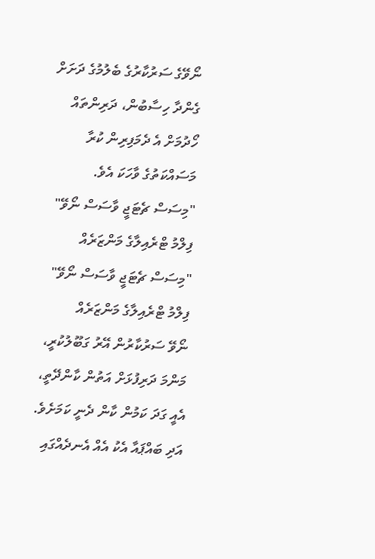ނޯވޭގެ ސަރުކާރުގެ ބެލުމުގެ ދަށަށް ގެންދާ ހިސާބުން، ދަރިންތައް ހޯދުމަށް އެ ދެމަފިރިން ކުރާ މަސައްކަތުގެ ވާހަކަ އެވެ.
"މިސަސް ޗެޓަޖީ ވާސަސް ނޯވޭ" ފިލްމު ޓްރެއިލާގެ މަންޒަރެއް
"މިސަސް ޗެޓަޖީ ވާސަސް ނޯވޭ" ފިލްމު ޓްރެއިލާގެ މަންޒަރެއް
ނޯވޭ ސަރުކާރުން އޭރު ގަބޫލުކުރީ، މަންމަ ދަރިފުޅަށް އަތުން ކާންދޭތީ، އެއީ ގަދަ ކަމުން ކާން ދެނީ ކަމަށެވެ. އަދި ބައްޕައާ އެކު އެއް އެނދެއްގައި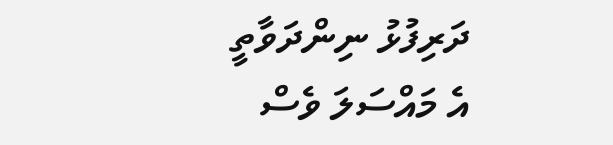ދަރިފުޅު ނިންދަވާތީ އެ މައްސަލަ ވެސް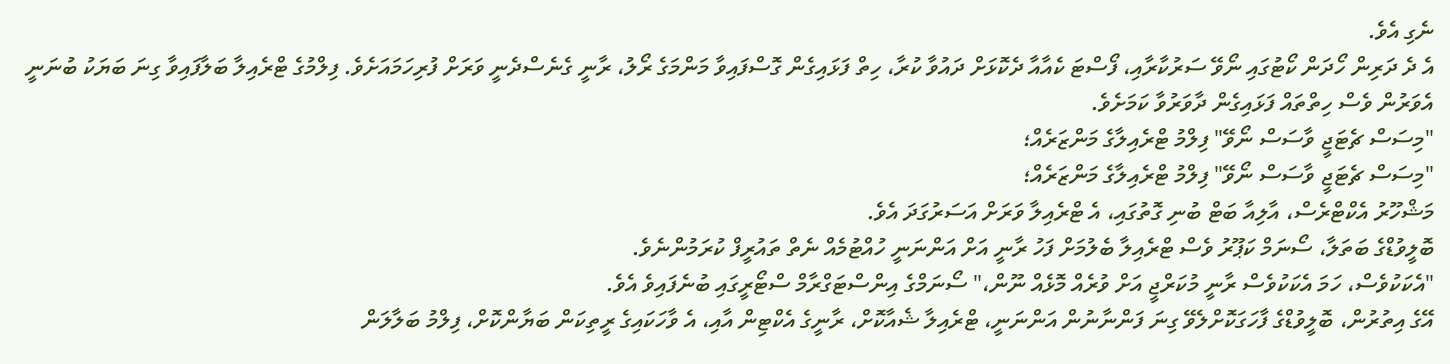ނެގި އެވެ.
އެ ދެ ދަރިން ހޯދަން ކޯޓުގައި ނޯވޭ ސަރުކާރާއި، ފޯސްޓަ ކެއާއާ ދެކޮޅަށް ދައުވާ ކުރާ، ހިތް ފަޅައިގެން ގޮސްފައިވާ މަންމަގެ ރޯލު، ރާނީ ގެނެސްދެނީ ވަރަށް ފުރިހަމައަށެވެ. ފިލްމުގެ ޓްރެއިލާ ބަލާފައިވާ ގިނަ ބަޔަކު ބުނަނީ އެވަރުން ވެސް ހިތްތައް ފަޅައިގެން ދާވަރުވާ ކަމަށެވެ.
"މިސަސް ޗެޓަޖީ ވާސަސް ނޯވޭ" ފިލްމު ޓްރެއިލާގެ މަންޒަރެއް؛
"މިސަސް ޗެޓަޖީ ވާސަސް ނޯވޭ" ފިލްމު ޓްރެއިލާގެ މަންޒަރެއް؛
މަޝްހޫރު އެކްޓްރެސް، އާލިއާ ބަޓް ބުނި ގޮތުގައި، އެ ޓްރެއިލާ ވަރަށް އަސަރުގަދަ އެވެ.
ބޮލީވުޑްގެ ބަތަލާ، ސޯނަމް ކަޕޫރު ވެސް ޓްރެއިލާ ބެލުމަށް ފަހު ރާނީ އަށް އަންނަނީ ހުއްޓުމެއް ނެތް ތައުރީފް ކުރަމުންނެވެ.
"އެކަކުވެސް، ހަމަ އެކަކުވެސް ރާނީ މުކަރްޖީ އަށް ވުރެއް މޮޅެއް ނޫން،" ސޯނަމްގެ އިންސްޓަގްރާމް ސްޓޯރީގައި ބުނެފައިވެ އެވެ.
އޭގެ އިތުރުން، ބޮލީވުޑްގެ ފާހަގަކޮށްލެވޭ ގިނަ ފަންނާނުން އަންނަނީ، ޓްރެއިލާ ޝެއާކޮށް، ރާނީގެ އެކްޓިން އާއި، އެ ވާހަކައިގެ ރީތިކަން ބަޔާންކޮށް، ފިލްމު ބަލާލަން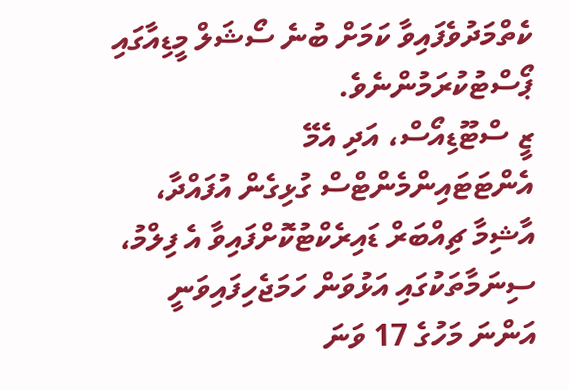ކެތްމަދުވެފައިވާ ކަމަށް ބުނެ ސޯޝަލް މީޑިއާގައި ޕޯސްޓުކުރަމުންނެވެ.
ޒީ ސްޓޫޑިއޯސް، އަދި އެމޭ އެންޓަޓައިންމެންޓްސް ގުޅިގެން އުފައްދާ، އާޝިމާ ޗިއްބަރް ޑައިރެކްޓުކޮށްފައިވާ އެ ފިލްމު، ސިނަމާތަކުގައި އަޅުވަން ހަމަޖެހިފައިވަނީ އަންނަ މަހުގެ 17 ވަނަ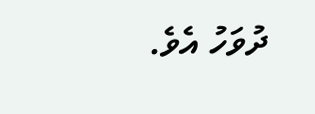ދުވަހު އެވެ.